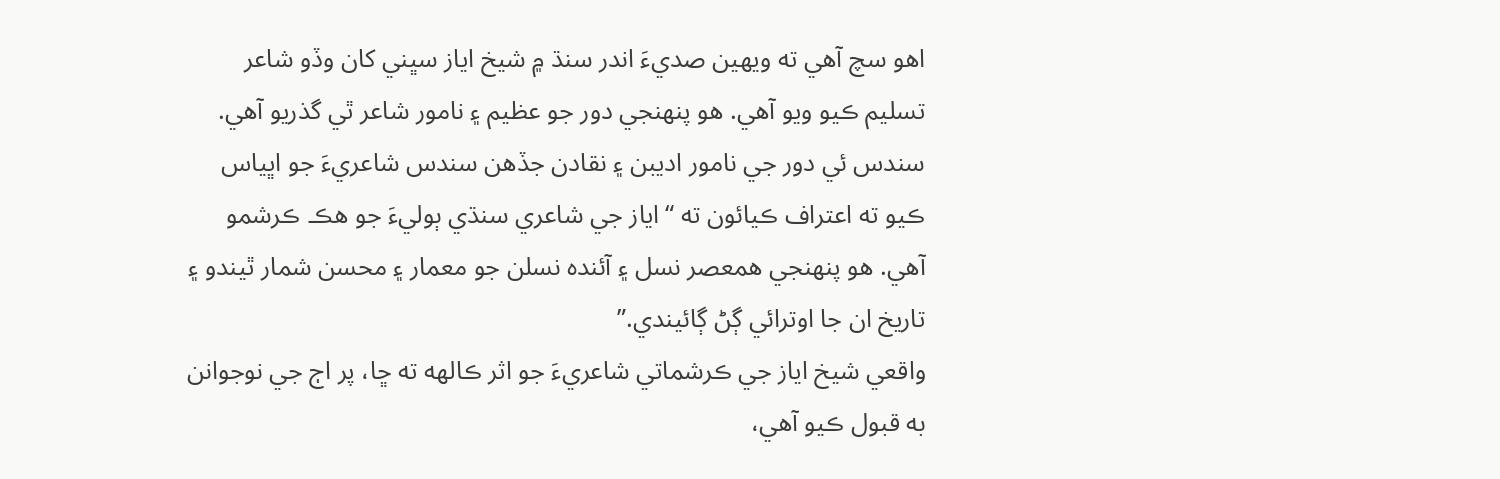اهو سچ آهي ته ويهين صديءَ اندر سنڌ ۾ شيخ اياز سڀني کان وڏو شاعر تسليم ڪيو ويو آهي. هو پنهنجي دور جو عظيم ۽ نامور شاعر ٿي گذريو آهي. سندس ئي دور جي نامور اديبن ۽ نقادن جڏهن سندس شاعريءَ جو اڀياس ڪيو ته اعتراف ڪيائون ته “اياز جي شاعري سنڌي ٻوليءَ جو هڪ ڪرشمو آهي. هو پنهنجي همعصر نسل ۽ آئنده نسلن جو معمار ۽ محسن شمار ٿيندو ۽ تاريخ ان جا اوترائي ڳڻ ڳائيندي.”
واقعي شيخ اياز جي ڪرشماتي شاعريءَ جو اثر ڪالهه ته ڇا، پر اڄ جي نوجوانن به قبول ڪيو آهي،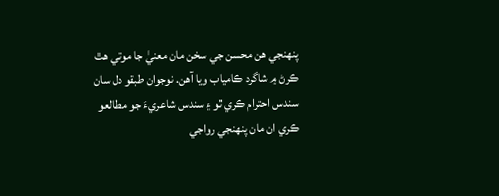پنهنجي هن محسن جي سخن مان معنيٰ جا موتي هٿ ڪرڻ ۾ شاگرد ڪامياب ويا آهن. نوجوان طبقو دل سان سندس احترام ڪري ٿو ۽ سندس شاعريءَ جو مطالعو ڪري ان مان پنهنجي رواجي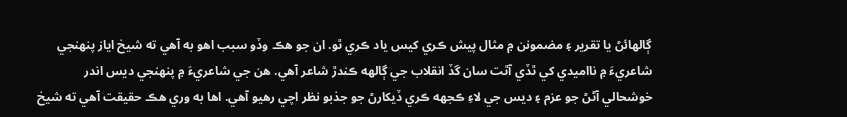ڳالهائڻ يا تقرير ۽ مضمونن ۾ مثال پيش ڪري کيس ياد ڪري ٿو. ان جو هڪ وڏو سبب اهو به آهي ته شيخ اياز پنهنجي شاعريءَ ۾ نااميدي کي ٿڏي آٿت سان گڏ انقلاب جي ڳالهه ڪندڙ شاعر آهي. هن جي شاعريءَ ۾ پنهنجي ديس اندر خوشحالي آڻڻ جو عزم ۽ ديس جي لاءِ ڪجهه ڪري ڏيکارڻ جو جذبو نظر اچي رهيو آهي. اها به وري هڪ حقيقت آهي ته شيخ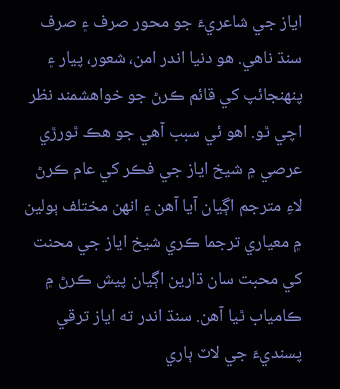اياز جي شاعريءَ جو محور صرف ۽ صرف سنڌ ناهي. هو دنيا اندر امن، شعور، پيار ۽ پنهنجائپ کي قائم ڪرڻ جو خواهشمند نظر اچي ٿو. اهو ئي سبب آهي جو هڪ ٿورڙي عرصي ۾ شيخ اياز جي فڪر کي عام ڪرڻ لاءِ مترجم اڳيان آيا آهن ۽ انهن مختلف ٻولين ۾ معياري ترجما ڪري شيخ اياز جي محنت کي محبت سان ڌارين اڳيان پيش ڪرڻ ۾ ڪامياب ٿيا آهن. سنڌ اندر ته اياز ترقي پسنديءَ جي لاٽ ٻاري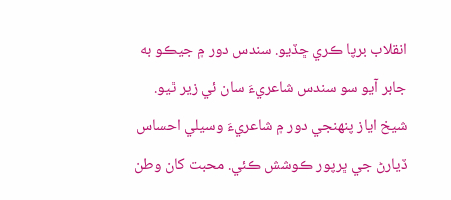انقلاب برپا ڪري ڇڏيو. سندس دور ۾ جيڪو به جابر آيو سو سندس شاعريءَ سان ئي زير ٿيو. شيخ اياز پنهنجي دور ۾ شاعريءَ وسيلي احساس ڏيارڻ جي ڀرپور ڪوشش ڪئي. محبت کان وطن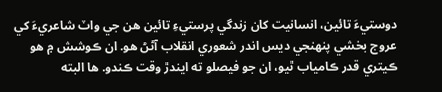دوستيءَ تائين، انسانيت کان زندگي پرستيءِ تائين هن جي واٽ شاعريءَ کي عروج بخشي پنهنجي ديس اندر شعوري انقلاب آڻڻ هو. ان ڪوشش ۾ هو ڪيتري قدر ڪامياب ٿيو، ان جو فيصلو ته ايندڙ وقت ڪندو. ها البته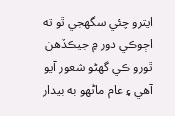ايترو چئي سگهجي ٿو ته اڄوڪي دور ۾ جيڪڏهن ٿورو ڪي گهڻو شعور آيو آهي ۽ عام ماڻهو به بيدار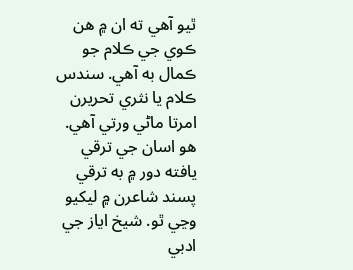ٿيو آهي ته ان ۾ هن ڪوي جي ڪلام جو ڪمال به آهي. سندس ڪلام يا نثري تحريرن امرتا ماڻي ورتي آهي. هو اسان جي ترقي يافته دور ۾ به ترقي پسند شاعرن ۾ ليکيو وڃي ٿو. شيخ اياز جي ادبي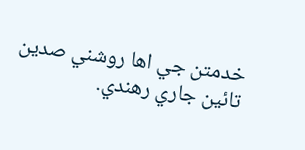خدمتن جي اها روشني صدين تائين جاري رهندي.